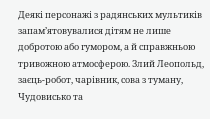Деякі персонажі з радянських мультиків запам’ятовувалися дітям не лише добротою або гумором, а й справжньою тривожною атмосферою. Злий Леопольд, заєць-робот, чарівник, сова з туману, Чудовисько та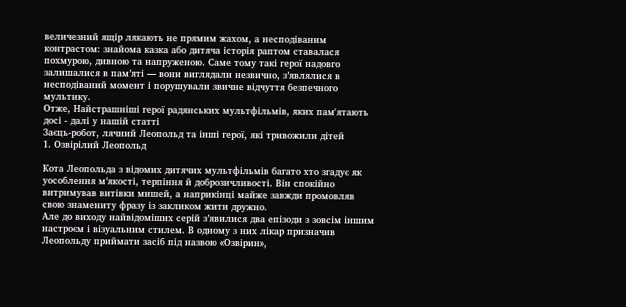величезний ящір лякають не прямим жахом, а несподіваним контрастом: знайома казка або дитяча історія раптом ставалася похмурою, дивною та напруженою. Саме тому такі герої надовго залишалися в пам’яті — вони виглядали незвично, з’являлися в несподіваний момент і порушували звичне відчуття безпечного мультику.
Отже, Найстрашніші герої радянських мультфільмів, яких пам'ятають досі - далі у нашій статті
Заєць-робот, лячний Леопольд та інші герої, які тривожили дітей
1. Озвірілий Леопольд

Кота Леопольда з відомих дитячих мультфільмів багато хто згадує як уособлення м’якості, терпіння й доброзичливості. Він спокійно витримував витівки мишей, а наприкінці майже завжди промовляв свою знамениту фразу із закликом жити дружно.
Але до виходу найвідоміших серій з’явилися два епізоди з зовсім іншим настроєм і візуальним стилем. В одному з них лікар призначив Леопольду приймати засіб під назвою «Озвірин»,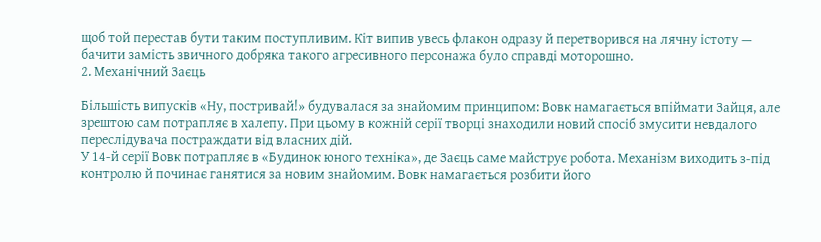щоб той перестав бути таким поступливим. Кіт випив увесь флакон одразу й перетворився на лячну істоту — бачити замість звичного добряка такого агресивного персонажа було справді моторошно.
2. Механічний Заєць

Більшість випусків «Ну, постривай!» будувалася за знайомим принципом: Вовк намагається впіймати Зайця, але зрештою сам потрапляє в халепу. При цьому в кожній серії творці знаходили новий спосіб змусити невдалого переслідувача постраждати від власних дій.
У 14-й серії Вовк потрапляє в «Будинок юного техніка», де Заєць саме майструє робота. Механізм виходить з-під контролю й починає ганятися за новим знайомим. Вовк намагається розбити його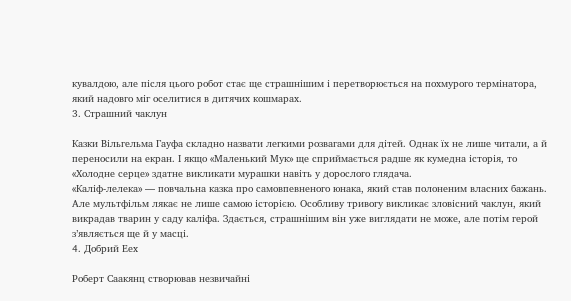кувалдою, але після цього робот стає ще страшнішим і перетворюється на похмурого термінатора, який надовго міг оселитися в дитячих кошмарах.
3. Страшний чаклун

Казки Вільгельма Гауфа складно назвати легкими розвагами для дітей. Однак їх не лише читали, а й переносили на екран. І якщо «Маленький Мук» ще сприймається радше як кумедна історія, то «Холодне серце» здатне викликати мурашки навіть у дорослого глядача.
«Каліф-лелека» — повчальна казка про самовпевненого юнака, який став полоненим власних бажань. Але мультфільм лякає не лише самою історією. Особливу тривогу викликає зловісний чаклун, який викрадав тварин у саду каліфа. Здається, страшнішим він уже виглядати не може, але потім герой з’являється ще й у масці.
4. Добрий Еех

Роберт Саакянц створював незвичайні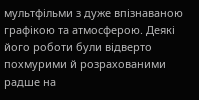мультфільми з дуже впізнаваною графікою та атмосферою. Деякі його роботи були відверто похмурими й розрахованими радше на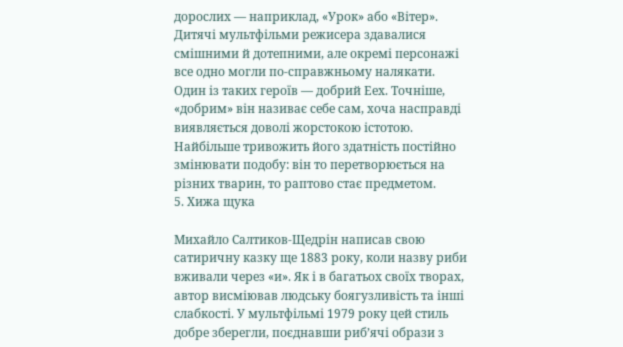дорослих — наприклад, «Урок» або «Вітер». Дитячі мультфільми режисера здавалися смішними й дотепними, але окремі персонажі все одно могли по-справжньому налякати.
Один із таких героїв — добрий Еех. Точніше, «добрим» він називає себе сам, хоча насправді виявляється доволі жорстокою істотою. Найбільше тривожить його здатність постійно змінювати подобу: він то перетворюється на різних тварин, то раптово стає предметом.
5. Хижа щука

Михайло Салтиков-Щедрін написав свою сатиричну казку ще 1883 року, коли назву риби вживали через «и». Як і в багатьох своїх творах, автор висміював людську боягузливість та інші слабкості. У мультфільмі 1979 року цей стиль добре зберегли, поєднавши риб’ячі образи з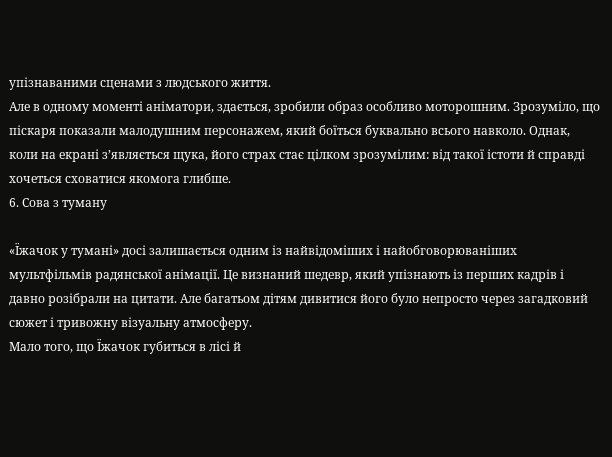упізнаваними сценами з людського життя.
Але в одному моменті аніматори, здається, зробили образ особливо моторошним. Зрозуміло, що піскаря показали малодушним персонажем, який боїться буквально всього навколо. Однак, коли на екрані з’являється щука, його страх стає цілком зрозумілим: від такої істоти й справді хочеться сховатися якомога глибше.
6. Сова з туману

«Їжачок у тумані» досі залишається одним із найвідоміших і найобговорюваніших мультфільмів радянської анімації. Це визнаний шедевр, який упізнають із перших кадрів і давно розібрали на цитати. Але багатьом дітям дивитися його було непросто через загадковий сюжет і тривожну візуальну атмосферу.
Мало того, що Їжачок губиться в лісі й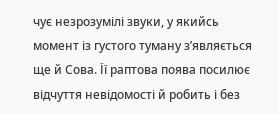чує незрозумілі звуки, у якийсь момент із густого туману з’являється ще й Сова. Її раптова поява посилює відчуття невідомості й робить і без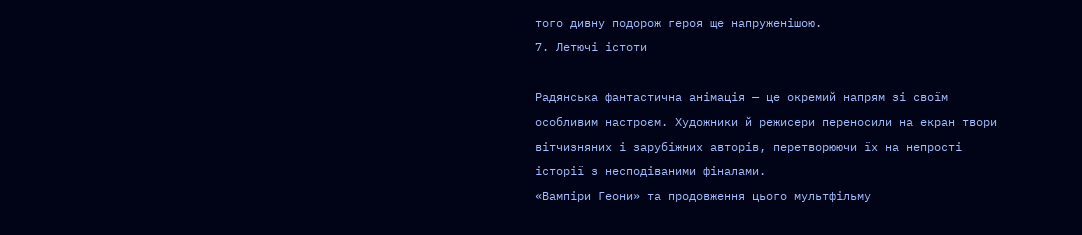того дивну подорож героя ще напруженішою.
7. Летючі істоти

Радянська фантастична анімація — це окремий напрям зі своїм особливим настроєм. Художники й режисери переносили на екран твори вітчизняних і зарубіжних авторів, перетворюючи їх на непрості історії з несподіваними фіналами.
«Вампіри Геони» та продовження цього мультфільму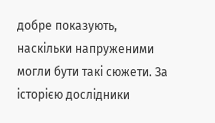добре показують, наскільки напруженими могли бути такі сюжети. За історією дослідники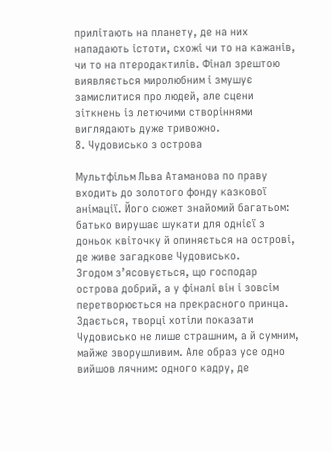прилітають на планету, де на них нападають істоти, схожі чи то на кажанів, чи то на птеродактилів. Фінал зрештою виявляється миролюбним і змушує замислитися про людей, але сцени зіткнень із летючими створіннями виглядають дуже тривожно.
8. Чудовисько з острова

Мультфільм Льва Атаманова по праву входить до золотого фонду казкової анімації. Його сюжет знайомий багатьом: батько вирушає шукати для однієї з доньок квіточку й опиняється на острові, де живе загадкове Чудовисько.
Згодом з’ясовується, що господар острова добрий, а у фіналі він і зовсім перетворюється на прекрасного принца. Здається, творці хотіли показати Чудовисько не лише страшним, а й сумним, майже зворушливим. Але образ усе одно вийшов лячним: одного кадру, де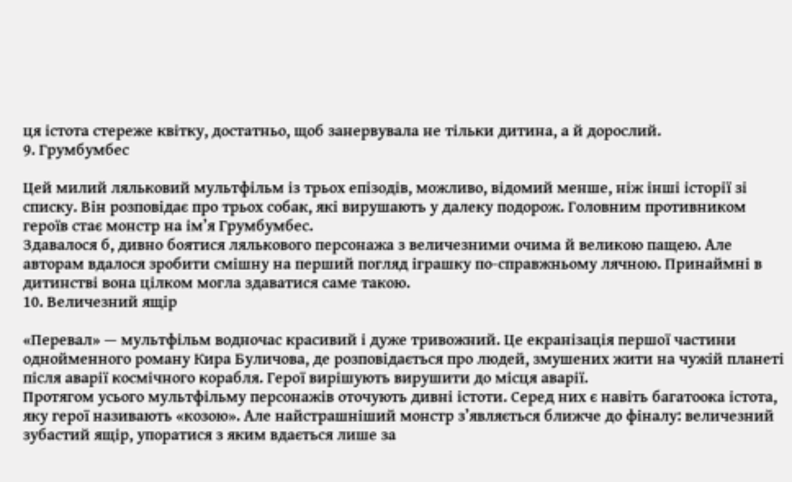ця істота стереже квітку, достатньо, щоб занервувала не тільки дитина, а й дорослий.
9. Грумбумбес

Цей милий ляльковий мультфільм із трьох епізодів, можливо, відомий менше, ніж інші історії зі списку. Він розповідає про трьох собак, які вирушають у далеку подорож. Головним противником героїв стає монстр на ім’я Грумбумбес.
Здавалося б, дивно боятися лялькового персонажа з величезними очима й великою пащею. Але авторам вдалося зробити смішну на перший погляд іграшку по-справжньому лячною. Принаймні в дитинстві вона цілком могла здаватися саме такою.
10. Величезний ящір

«Перевал» — мультфільм водночас красивий і дуже тривожний. Це екранізація першої частини однойменного роману Кира Буличова, де розповідається про людей, змушених жити на чужій планеті після аварії космічного корабля. Герої вирішують вирушити до місця аварії.
Протягом усього мультфільму персонажів оточують дивні істоти. Серед них є навіть багатоока істота, яку герої називають «козою». Але найстрашніший монстр з’являється ближче до фіналу: величезний зубастий ящір, упоратися з яким вдається лише за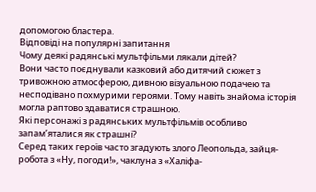допомогою бластера.
Відповіді на популярні запитання
Чому деякі радянські мультфільми лякали дітей?
Вони часто поєднували казковий або дитячий сюжет з тривожною атмосферою, дивною візуальною подачею та несподівано похмурими героями. Тому навіть знайома історія могла раптово здаватися страшною.
Які персонажі з радянських мультфільмів особливо запам’яталися як страшні?
Серед таких героїв часто згадують злого Леопольда, зайця-робота з «Ну, погоди!», чаклуна з «Халіфа-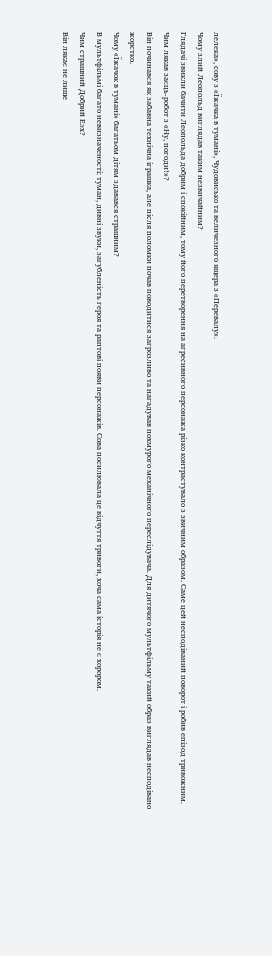лелека», сову з «Їжачка в тумані», Чудовисько та величезного ящера з «Перевалу».
Чому злий Леопольд виглядав таким незвичайним?
Глядачі звикли бачити Леопольда добрим і спокійним, тому його перетворення на агресивного персонажа різко контрастувало з звичним образом. Саме цей несподіваний поворот і робив епізод тривожним.
Чим лякав заєць-робот з «Ну, погоди!»?
Він починався як забавна технічна іграшка, але після поломки почав поводитися загрозливо та нагадував похмурого механічного переслідувача. Для дитячого мультфільму такий образ виглядав несподівано жорстко.
Чому «Їжачок в тумані» багатьом дітям здавався страшним?
В мультфільмі багато невизначеності: туман, дивні звуки, загубленість героя та раптові появи персонажів. Сова посилювала це відчуття тривоги, хоча сама історія не є хорором.
Чим страшний Добрий Еэх?
Він лякає не лише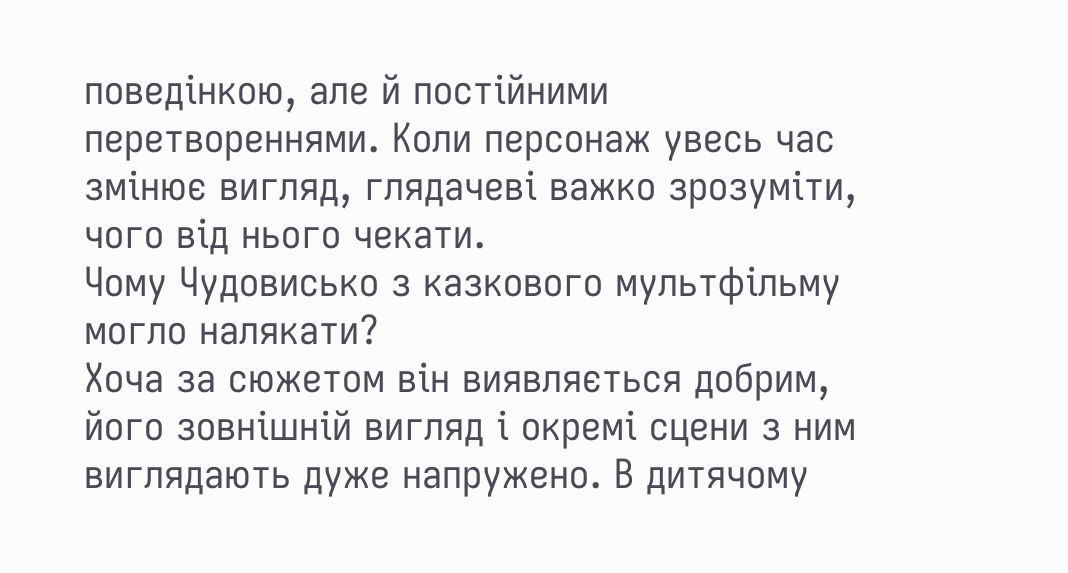поведінкою, але й постійними перетвореннями. Коли персонаж увесь час змінює вигляд, глядачеві важко зрозуміти, чого від нього чекати.
Чому Чудовисько з казкового мультфільму могло налякати?
Хоча за сюжетом він виявляється добрим, його зовнішній вигляд і окремі сцени з ним виглядають дуже напружено. В дитячому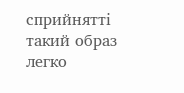сприйнятті такий образ легко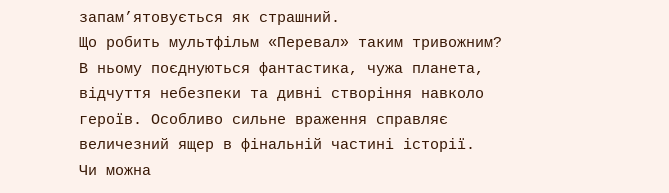запам’ятовується як страшний.
Що робить мультфільм «Перевал» таким тривожним?
В ньому поєднуються фантастика, чужа планета, відчуття небезпеки та дивні створіння навколо героїв. Особливо сильне враження справляє величезний ящер в фінальній частині історії.
Чи можна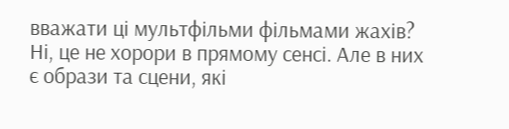вважати ці мультфільми фільмами жахів?
Ні, це не хорори в прямому сенсі. Але в них є образи та сцени, які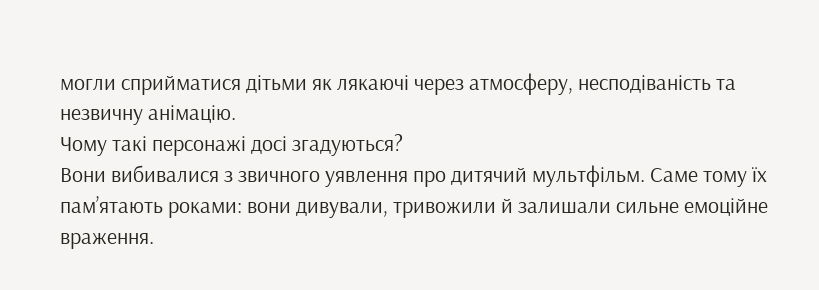могли сприйматися дітьми як лякаючі через атмосферу, несподіваність та незвичну анімацію.
Чому такі персонажі досі згадуються?
Вони вибивалися з звичного уявлення про дитячий мультфільм. Саме тому їх пам’ятають роками: вони дивували, тривожили й залишали сильне емоційне враження.